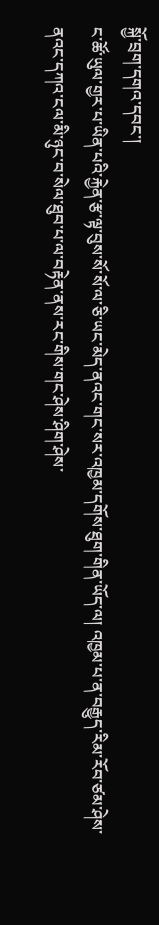སྐྱོ་བྲག་དགའ་དབང་།
ང་ཚོ་ཡུལ་གྱར་པ་ཡིན་པའི་རྐྱེན་རྩ་ལྟ་བུས་སོ་སོ་ལ་ཅི་ཡང་མེད་ནའང་གང་སར་འཁྱམ་དགོས་ཐུག་གིན་ཡོད་ལ། འཁྱམ་པ་ན་བརྒྱུད་རིམ་རོབ་ཙམ་ཤེས་ནའང་དཀའ་ངལ་མི་ཉུང་བ་སེལ་ཐུབ་པ་ལ་བརྟེན་ནས་རང་གིས་གང་ཤེས་ཤིག་ཤེས་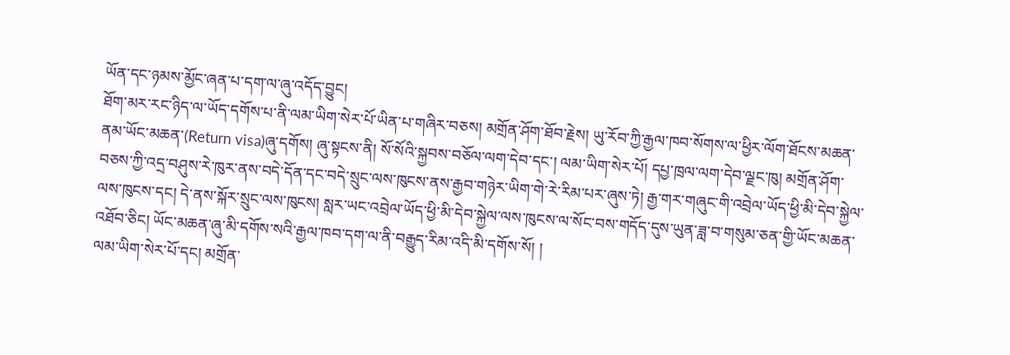ཡོན་དང་ཉམས་མྱོང་ཞན་པ་དག་ལ་ཞུ་འདོད་བྱུང།
ཐོག་མར་རང་ཉིད་ལ་ཡོད་དགོས་པ་ནི་ལམ་ཡིག་སེར་པོ་ཡིན་པ་གཞིར་བཅས། མགྲོན་ཤོག་ཐོབ་རྗེས། ཡུ་རོབ་ཀྱི་རྒྱལ་ཁབ་སོགས་ལ་ཕྱིར་ལོག་ཐོངས་མཆན་ནམ་ཡོང་མཆན་(Return visa)ཞུ་དགོས། ཞུ་སྟངས་ནི། སོ་སོའི་སྐྱབས་བཅོལ་ལག་དེབ་དང་། ལམ་ཡིག་སེར་པོ། དཔྱ་ཁྲལ་ལག་དེབ་ལྗང་ཁུ། མགྲོན་ཤོག་བཅས་ཀྱི་འདྲ་བཤུས་རེ་ཁུར་ནས་བདེ་དོན་དང་བདེ་སྲུང་ལས་ཁུངས་ནས་རྒྱབ་གཉེར་ཡིག་གེ་རེ་རིམ་པར་ཞུས་ཏེ། རྒྱ་གར་གཞུང་གི་འབྲེལ་ཡོད་ཕྱི་མི་དེབ་སྐྱེལ་ལས་ཁུངས་དང། དེ་ནས་སྐོར་སྲུང་ལས་ཁུངས། སླར་ཡང་འབྲེལ་ཡོད་ཕྱི་མི་དེབ་སྐྱེལ་ལས་ཁུངས་ལ་སོང་བས་གདོད་དུས་ཡུན་ཟླ་བ་གསུམ་ཅན་གྱི་ཡོང་མཆན་འཐོབ་ཅིང། ཡོང་མཆན་ཞུ་མི་དགོས་སའི་རྒྱལ་ཁབ་དག་ལ་ནི་བརྒྱུད་རིམ་འདི་མི་དགོས་སོ། །
ལམ་ཡིག་སེར་པོ་དང། མགྲོན་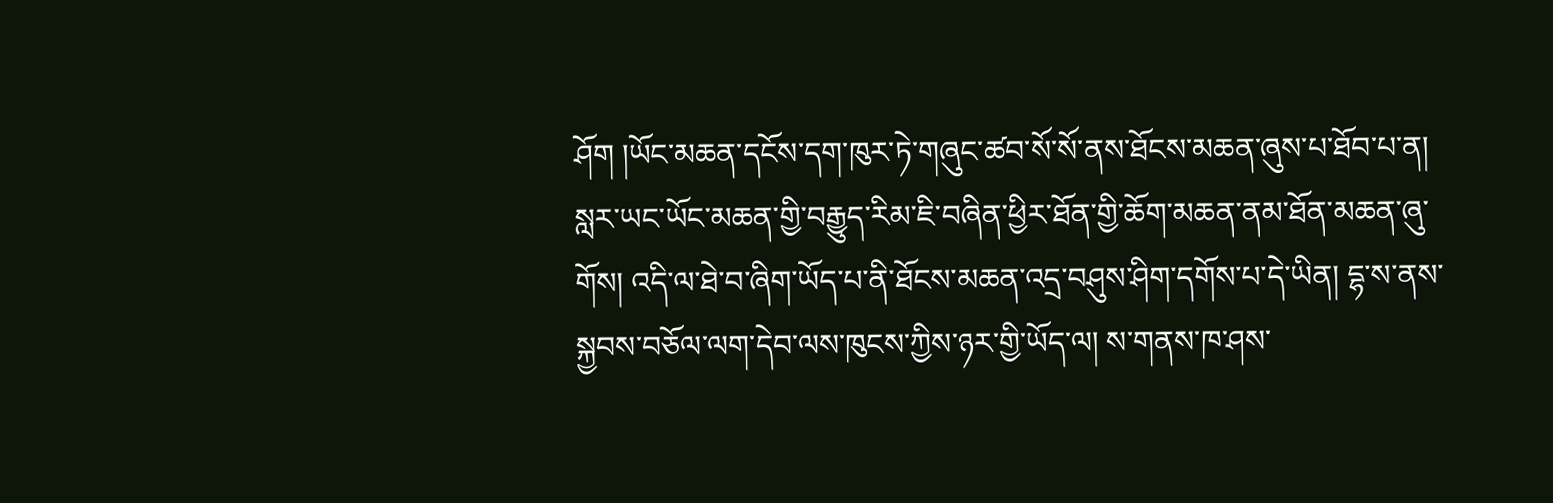ཤོག །ཡོང་མཆན་དངོས་དག་ཁུར་ཏེ་གཞུང་ཚབ་སོ་སོ་ནས་ཐོངས་མཆན་ཞུས་པ་ཐོབ་པ་ན། སླར་ཡང་ཡོང་མཆན་གྱི་བརྒྱུད་རིམ་ཇི་བཞིན་ཕྱིར་ཐོན་གྱི་ཆོག་མཆན་ནམ་ཐོན་མཆན་ཞུ་གོས། འདི་ལ་ཐེ་བ་ཞིག་ཡོད་པ་ནི་ཐོངས་མཆན་འདྲ་བཤུས་ཤིག་དགོས་པ་དེ་ཡིན། དྷ་ས་ནས་སྐྱབས་བཅོལ་ལག་དེབ་ལས་ཁུངས་ཀྱིས་ཉར་གྱི་ཡོད་ལ། ས་གནས་ཁ་ཤས་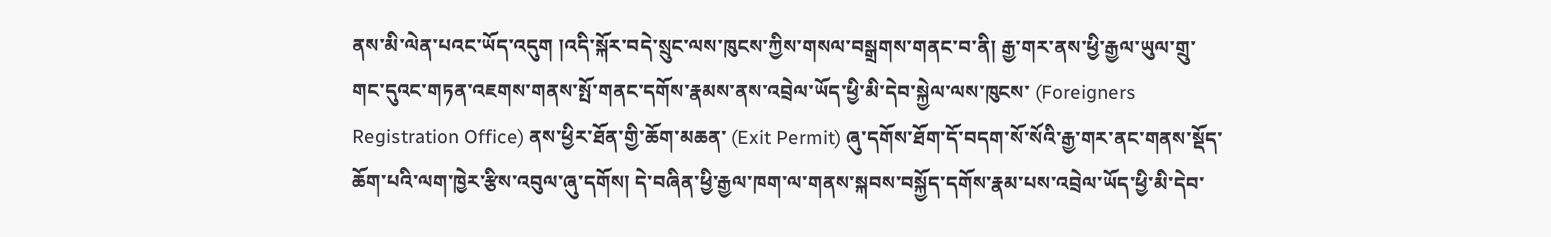ནས་མི་ལེན་པའང་ཡོད་འདུག །འདི་སྐོར་བདེ་སྲུང་ལས་ཁུངས་ཀྱིས་གསལ་བསྒྲགས་གནང་བ་ནི། རྒྱ་གར་ནས་ཕྱི་རྒྱལ་ཡུལ་གྲུ་གང་དུའང་གཏན་འཇགས་གནས་སྤོ་གནང་དགོས་རྣམས་ནས་འབྲེལ་ཡོད་ཕྱི་མི་དེབ་སྐྱེལ་ལས་ཁུངས་ (Foreigners Registration Office) ནས་ཕྱིར་ཐོན་གྱི་ཆོག་མཆན་ (Exit Permit) ཞུ་དགོས་ཐོག་དོ་བདག་སོ་སོའི་རྒྱ་གར་ནང་གནས་སྡོད་ཆོག་པའི་ལག་ཁྱེར་རྩིས་འབུལ་ཞུ་དགོས། དེ་བཞིན་ཕྱི་རྒྱལ་ཁག་ལ་གནས་སྐབས་བསྐྱོད་དགོས་རྣམ་པས་འབྲེལ་ཡོད་ཕྱི་མི་དེབ་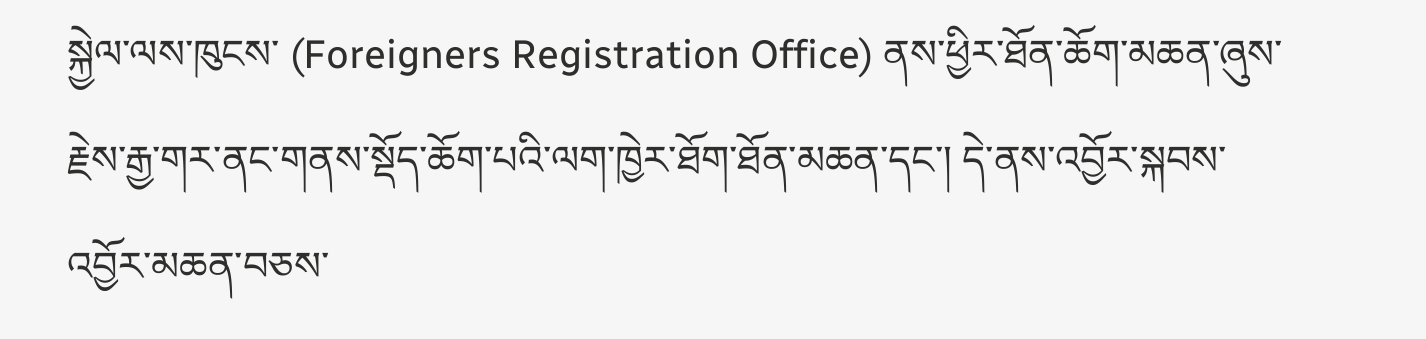སྐྱེལ་ལས་ཁུངས་ (Foreigners Registration Office) ནས་ཕྱིར་ཐོན་ཆོག་མཆན་ཞུས་རྗེས་རྒྱ་གར་ནང་གནས་སྡོད་ཆོག་པའི་ལག་ཁྱེར་ཐོག་ཐོན་མཆན་དང་། དེ་ནས་འབྱོར་སྐབས་འབྱོར་མཆན་བཅས་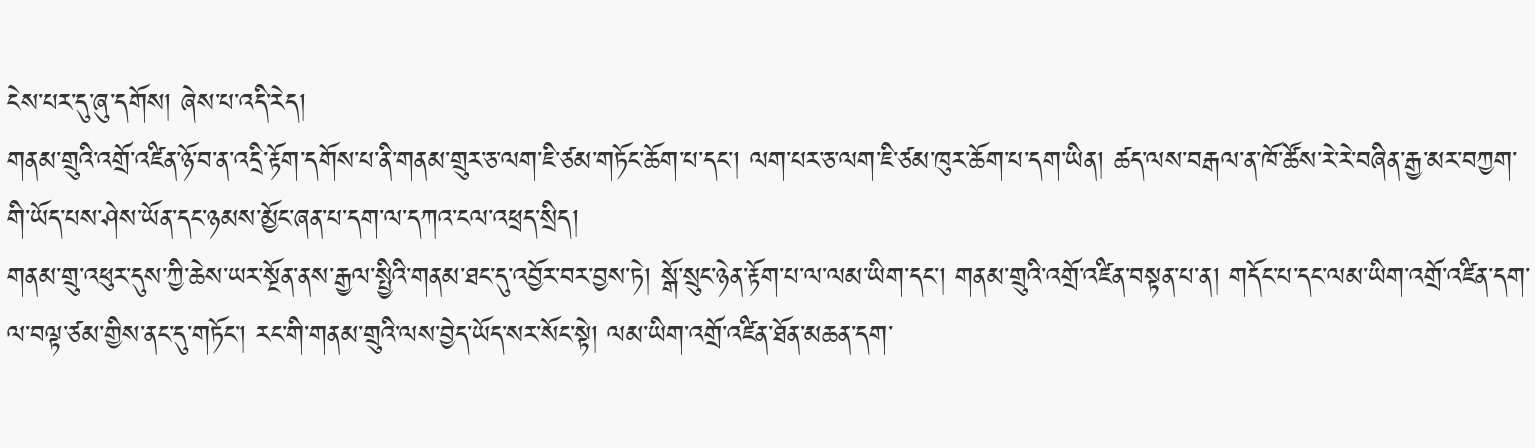ངེས་པར་དུ་ཞུ་དགོས། ཞེས་པ་འདི་རེད།
གནམ་གྲུའི་འགྲོ་འཛིན་ཉོ་བ་ན་འདྲི་རྟོག་དགོས་པ་ནི་གནམ་གྲུར་ཅ་ལག་ཇི་ཙམ་གཏོང་ཆོག་པ་དང་། ལག་པར་ཅ་ལག་ཇི་ཙམ་ཁུར་ཆོག་པ་དག་ཡིན། ཚད་ལས་བརྒལ་ན་ཁོ་ཚོས་རེ་རེ་བཞིན་རྒྱ་མར་བཀྱག་གི་ཡོད་པས་ཤེས་ཡོན་དང་ཉམས་མྱོང་ཞན་པ་དག་ལ་དཀའ་ངལ་འཕྲད་སྲིད།
གནམ་གྲུ་འཕུར་དུས་ཀྱི་ཆེས་ཡར་སྔོན་ནས་རྒྱལ་སྤྱིའི་གནམ་ཐང་དུ་འབྱོར་བར་བྱས་ཏེ། སྒོ་སྲུང་ཉེན་རྟོག་པ་ལ་ལམ་ཡིག་དང་། གནམ་གྲུའི་འགྲོ་འཛིན་བསྟན་པ་ན། གདོང་པ་དང་ལམ་ཡིག་འགྲོ་འཛིན་དག་ལ་བལྟ་ཙམ་གྱིས་ནང་དུ་གཏོང་། རང་གི་གནམ་གྲུའི་ལས་བྱེད་ཡོད་སར་སོང་སྟེ། ལམ་ཡིག་འགྲོ་འཛིན་ཐོན་མཆན་དག་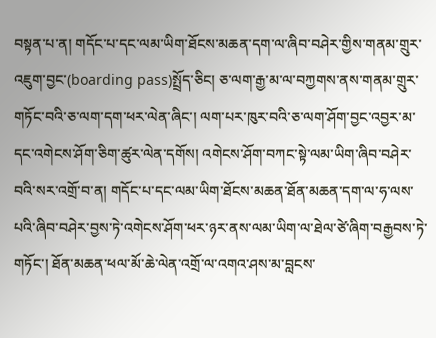བསྟན་པ་ན། གདོང་པ་དང་ལམ་ཡིག་ཐོངས་མཆན་དག་ལ་ཞིབ་བཤེར་གྱིས་གནམ་གྲུར་འཇུག་བྱང་(boarding pass)སྤྲོད་ཅིང། ཅ་ལག་རྒྱ་མ་ལ་བཀྱགས་ནས་གནམ་གྲུར་གཏོང་བའི་ཅ་ལག་དག་ཕར་ལེན་ཞིང་། ལག་པར་ཁུར་བའི་ཅ་ལག་ཤོག་བྱང་འབྱར་མ་དང་འགེངས་ཤོག་ཅིག་ཚུར་ལེན་དགོས། འགེངས་ཤོག་བཀང་སྟེ་ལམ་ཡིག་ཞིབ་བཤེར་བའི་སར་འགྲོ་བ་ན། གདོང་པ་དང་ལམ་ཡིག་ཐོངས་མཆན་ཐོན་མཆན་དག་ལ་ཧ་ལས་པའི་ཞིབ་བཤེར་བྱས་ཏེ་འགེངས་ཤོག་ཕར་ཉར་ནས་ལམ་ཡིག་ལ་ཐེལ་ཙེ་ཞིག་བརྒྱབས་ཏེ་གཏོང་། ཐོན་མཆན་ཕལ་མོ་ཆེ་ལེན་འགྲོ་ལ་འགའ་ཤས་མ་བླངས་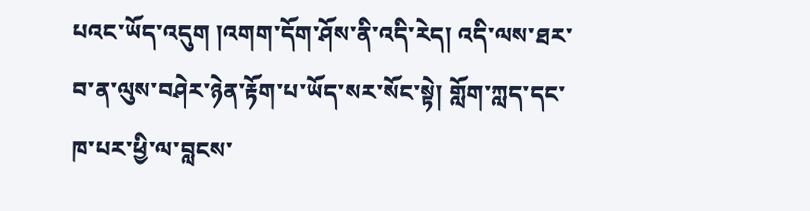པའང་ཡོད་འདུག །འགག་དོག་ཤོས་ནི་འདི་རེད། འདི་ལས་ཐར་བ་ན་ལུས་བཤེར་ཉེན་རྟོག་པ་ཡོད་སར་སོང་སྟེ། གློག་ཀླད་དང་ཁ་པར་ཕྱི་ལ་བླངས་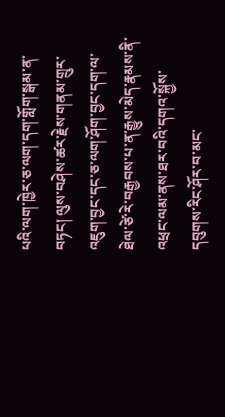པའི་ལག་ཁྱེར་ཅ་ལག་དག་གློག་སྒམ་ན་བཏང། ལུས་བཤེས་ཚར་རྗེས་གནམ་གྲུར་འཇུག་བྱང་དང་ཅ་ལག་ཤོག་བྱང་དག་ལ་ཐེལ་ཙེ་རེ་བརྒྱབས་པ་ན་རྒྱུས་མེད་རྣམས་ནི་འཕྲང་ལམ་ནས་ཐར་བའི་དགའ་སྐྱོས་དབུགས་རིང་ཤོར་བ་མང་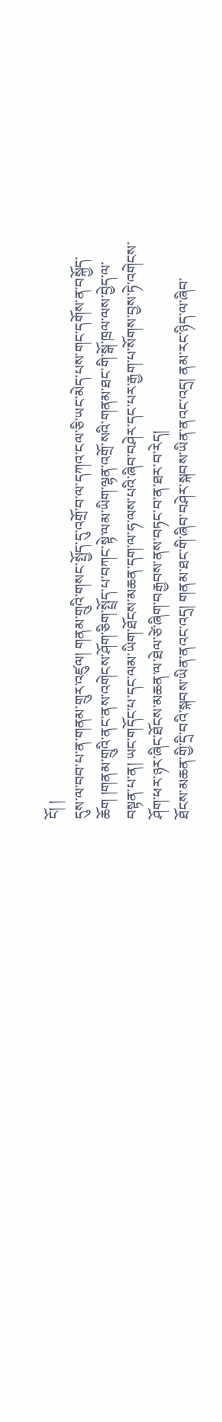ངོ། །
དུས་ལ་བབ་པ་ན་གནམ་གྲུར་འཛུལ། གནམ་གྲུའི་གསང་སྤྱོད་དུ་འགྲོ་བ་ལ་དཀའ་ངལ་ཅི་ཡང་མེད་པས་གང་དགོས་ན་བསྐྱོད་ཆོག །གནམ་གྲུའི་ནང་ནས་འགེངས་ཤོག་ཅིག་སྤྲོད་པ་བཀང་སྟེ་ལམ་ཡིག་ལྷན་འགྲོ་སའི་གནམ་ཐང་གི་སྒོ་ཁྲལ་ལས་བྱེད་ལ་བསྟན་པ་ན། ཡང་གདོང་པ་དང་ལམ་ཡིག་ཐོངས་མཆན་དག་ལ་ཧ་ལས་པའི་ཞིབ་བཤེར་དང་པར་རྒྱག་པ་སོགས་བྱས་ཏེ་འགེངས་ཤོག་ཕར་ཉར་ཞིང་ཐོངས་མཆན་ལ་ཐེལ་ཙེ་ཞིག་བརྒྱབས་ནས་བཏང་བ་ན་ཐར་བ་རེད།
ཐོངས་མཆན་གྱི་དྲི་བའི་སྐབས་ཡིན་ནའང་འདྲ། གནམ་ཐང་གི་ཞིབ་བཤེར་སྐབས་ཡིན་ནའང་འདྲ། ནམ་རང་ཉིད་ལ་ཞིབ་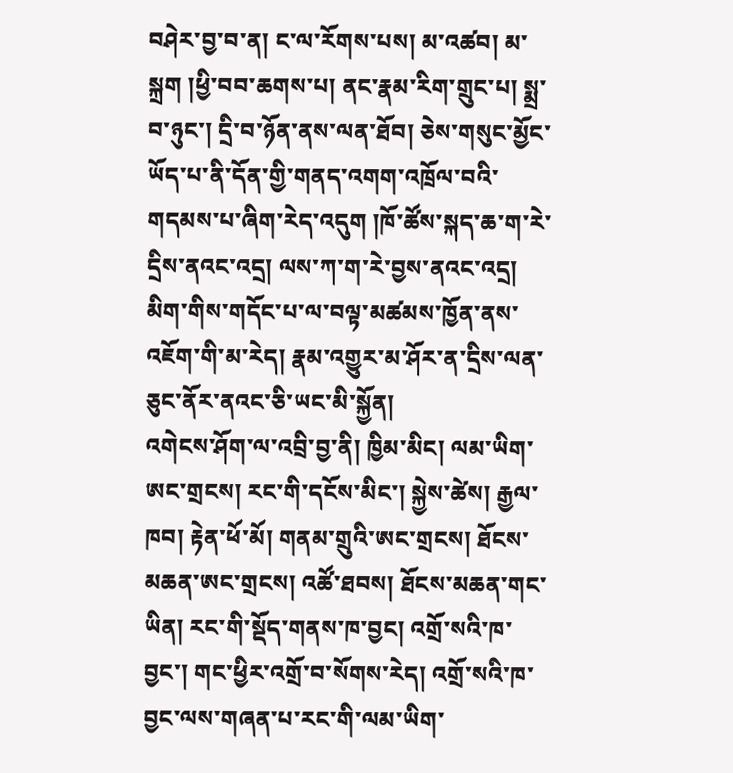བཤེར་བྱ་བ་ན། ང་ལ་རོགས་པས། མ་འཚབ། མ་སྐྲག །ཕྱི་བབ་ཆགས་པ། ནང་རྣམ་རིག་གྲུང་པ། སྨྲ་བ་ཉུང་། དྲི་བ་ཉོན་ནས་ལན་ཐོབ། ཅེས་གསུང་མྱོང་ཡོད་པ་ནི་དོན་གྱི་གནད་འགག་འཁྲོལ་བའི་གདམས་པ་ཞིག་རེད་འདུག །ཁོ་ཚོས་སྐད་ཆ་ག་རེ་དྲིས་ནའང་འདྲ། ལས་ཀ་ག་རེ་བྱས་ནའང་འདྲ། མིག་གིས་གདོང་པ་ལ་བལྟ་མཚམས་ཁྱོན་ནས་འཇོག་གི་མ་རེད། རྣམ་འགྱུར་མ་ཤོར་ན་དྲིས་ལན་ཅུང་ནོར་ནའང་ཅི་ཡང་མི་སྐྱོན།
འགེངས་ཤོག་ལ་འབྲི་བྱ་ནི། ཁྱིམ་མིང། ལམ་ཡིག་ཨང་གྲངས། རང་གི་དངོས་མིང་། སྐྱེས་ཚེས། རྒྱལ་ཁབ། རྟེན་ཕོ་མོ། གནམ་གྲུའི་ཨང་གྲངས། ཐོངས་མཆན་ཨང་གྲངས། འཚོ་ཐབས། ཐོངས་མཆན་གང་ཡིན། རང་གི་སྡོད་གནས་ཁ་བྱང། འགྲོ་སའི་ཁ་བྱང་། གང་ཕྱིར་འགྲོ་བ་སོགས་རེད། འགྲོ་སའི་ཁ་བྱང་ལས་གཞན་པ་རང་གི་ལམ་ཡིག་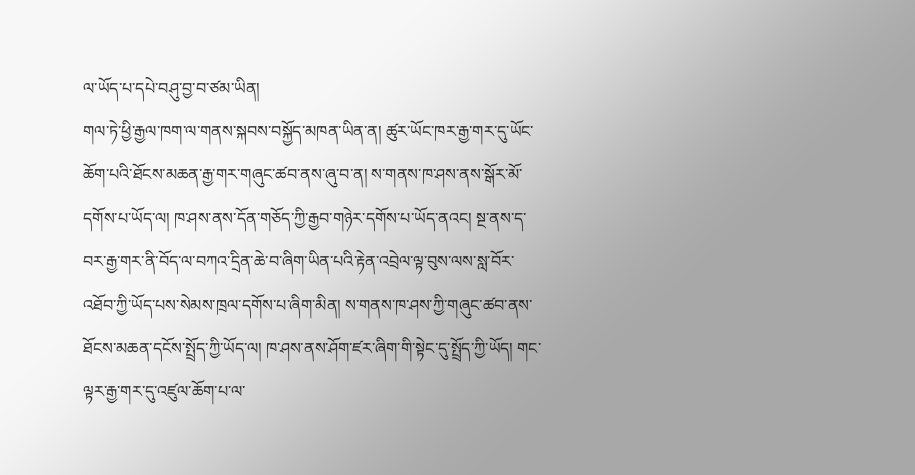ལ་ཡོད་པ་དཔེ་བཤུ་བྱ་བ་ཙམ་ཡིན།
གལ་ཏེ་ཕྱི་རྒྱལ་ཁག་ལ་གནས་སྐབས་བསྐྱོད་མཁན་ཡིན་ན། ཚུར་ཡོང་ཁར་རྒྱ་གར་དུ་ཡོང་ཆོག་པའི་ཐོངས་མཆན་རྒྱ་གར་གཞུང་ཚབ་ནས་ཞུ་བ་ན། ས་གནས་ཁ་ཤས་ནས་སྒོར་མོ་དགོས་པ་ཡོད་ལ། ཁ་ཤས་ནས་དོན་གཅོད་ཀྱི་རྒྱབ་གཉེར་དགོས་པ་ཡོད་ནའང། སྔ་ནས་ད་བར་རྒྱ་གར་ནི་བོད་ལ་བཀའ་དྲིན་ཆེ་བ་ཞིག་ཡིན་པའི་རྟེན་འབྲེལ་ལྟ་བུས་ལས་སླ་བོར་འཐོབ་ཀྱི་ཡོད་པས་སེམས་ཁྲལ་དགོས་པ་ཞིག་མིན། ས་གནས་ཁ་ཤས་ཀྱི་གཞུང་ཚབ་ནས་ཐོངས་མཆན་དངོས་སྤྲོད་ཀྱི་ཡོད་ལ། ཁ་ཤས་ནས་ཤོག་ཛར་ཞིག་གི་སྟེང་དུ་སྤྲོད་ཀྱི་ཡོད། གང་ལྟར་རྒྱ་གར་དུ་འཛུལ་ཆོག་པ་ལ་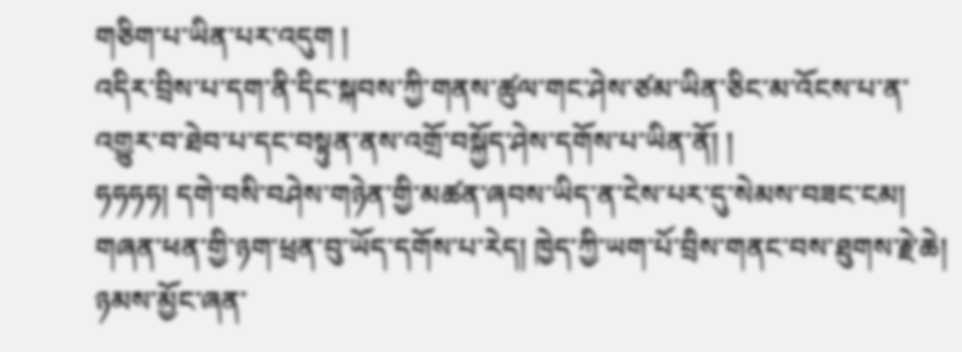གཅིག་པ་ཡིན་པར་འདུག །
འདིར་བྲིས་པ་དག་ནི་དིང་སྐབས་ཀྱི་གནས་ཚུལ་གང་ཤེས་ཙམ་ཡིན་ཅིང་མ་འོངས་པ་ན་འགྱུར་བ་ཐེབ་པ་དང་བསྟུན་ནས་འགྲོ་བསྐྱོད་ཤེས་དགོས་པ་ཡིན་ནོ། །
ཧཧཧཧ། དགེ་བསི་བཤེས་གཉེན་གྱི་མཚན་ཞབས་ཡིད་ན་ངེས་པར་དུ་སེམས་བཟང་ངམ། གཞན་ཕན་གྱི་ཉག་ཕྲན་བུ་ཡོད་དགོས་པ་རེད། ཁྱེད་ཀྱི་ཡག་པོ་བྲིས་གནང་བས་ཐུགས་རྗེ་ཆེ།
ཉམས་མྱོང་ཞན་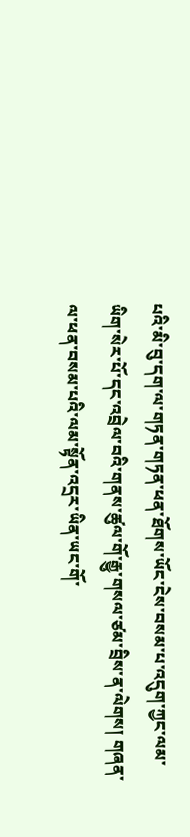པའི་མི་བུ་དག་ལ་གཏན་གཏན་ཕན་ཐོགས་ཡོང་ངེས་བསམ་པ་འདུག་ཀྱང་ལམ་ཡིག་སེར་པོ་དང་འབྲེལ་བའི་གནས་ཚུལ་གོ་རྒྱུ་གསལ་ཙམ་བྲིས་ན་ལེགས། གཞན་ལ་ཕན་བསམ་པའི་ལམ་སྟོན་འདྲར་ཡིན་ཡང་གོ་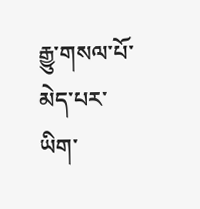རྒྱུ་གསལ་པོ་མེད་པར་ཡིག་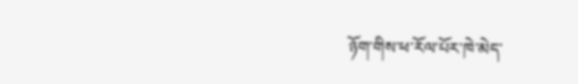ཉོག་གིས་ཕ་རོལ་པོར་ཁེ་མེད་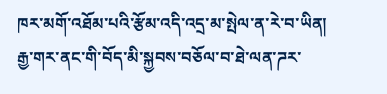ཁར་མགོ་འཐོམ་པའི་རྩོམ་འདི་འདྲ་མ་སྤེལ་ན་རེ་བ་ཡིན།
རྒྱ་གར་ནང་གི་བོད་མི་སྐྱབས་བཅོལ་བ་ཐེ་ལན་ཌར་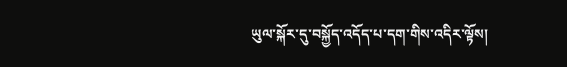ཡུལ་སྐོར་དུ་བསྐྱོད་འདོད་པ་དག་གིས་འདིར་ལྟོས།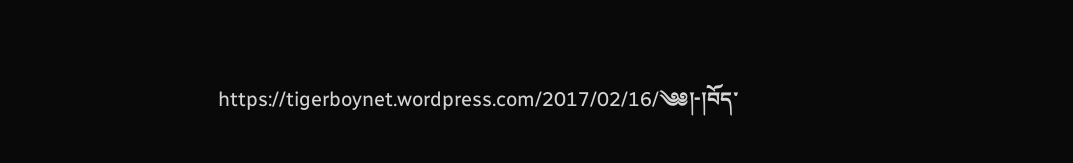https://tigerboynet.wordpress.com/2017/02/16/༄༅།-།བོད་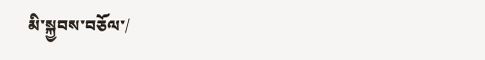མི་སྐྱབས་བཅོལ་/